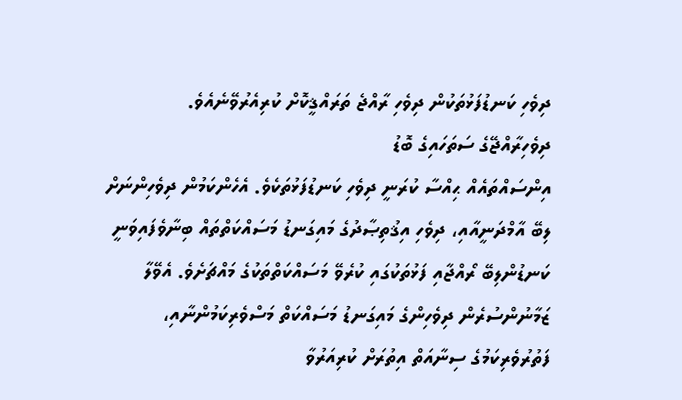ދިވެހި ކަނޑުފަޅުތަކުން ދިވެހި ރާއްޖެ ތަރައްޤީކޮށް ކުރިއެރުވޭނެއެވެ.
ދިވެހިރާއްޖޭގެ ސަތަހައިގެ ބޮޑު
އިންސައްތައެއް ޙިއްސާ ކުރަނީ ދިވެހި ކަނޑުފަޅުތަކެވެ. އެހެންކަމުން ދިވެހިންނަށް
ލިބޭ އާމްދަނީއާއި، ދިވެހި އިޤުތިޞާދުގެ މައިގަނޑު މަސައްކަތްތައް ބިނާވެފައިވަނީ
ކަނޑުންލިބޭ ރޯއްޖާއި ފަޅުތަކުގައި ކުރެވޭ މަސައްކަތްތަކުގެ މައްޗަށެވެ. އެވޭލާ
ޒަމާނުންސުރެން ދިވެހިންގެ މައިގަނޑު މަސައްކަތް މަސްވެރިކަމުންނާއި،
ފަތުރުވެރިކަމުގެ ސިނާއަތް އިތުރަށް ކުރިއަރުވާ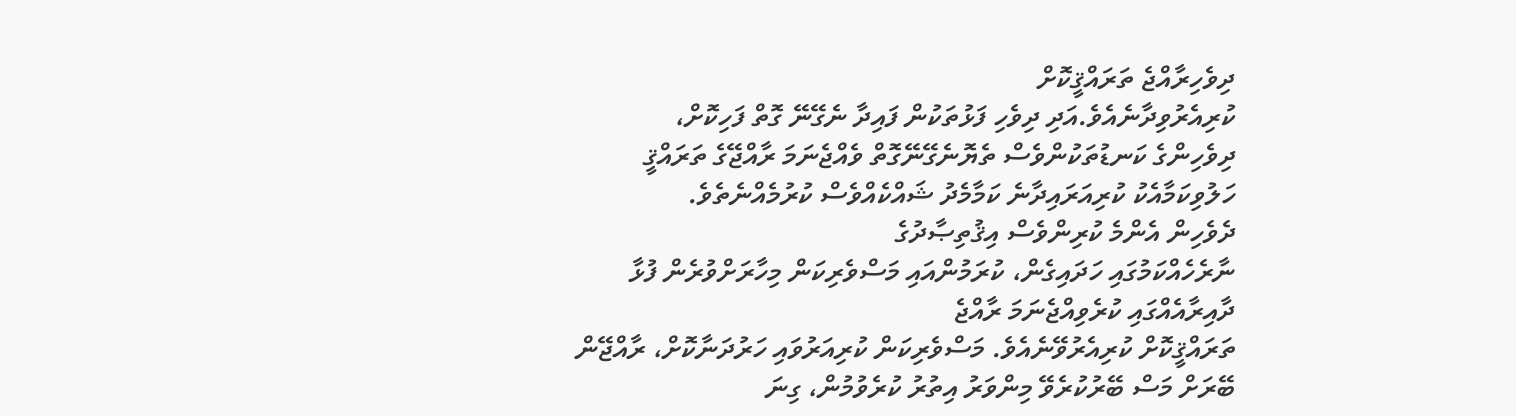ދިވެހިރާއްޖެ ތަރައްޤީކޮށް
ކުރިއެރުވިދާނެއެވެ.އަދި ދިވެހި ފަޅުތަކުން ފައިދާ ނެގޭނޭ ގޮތް ފަހިކޮށް،
ދިވެހިންގެ ކަނޑުތަކުންވެސް ތެޔޮނެގޭނޭގޮތް ވެއްޖެނަމަ ރާއްޖޭގެ ތަރައްޤީ
ހަލުވިކަމާއެކު ކުރިއަރައިދާނެ ކަމާމެދު ޝައްކެއްވެސް ކުރުމެއްނެތެވެ.
ދެވެހިން އެންމެ ކުރިންވެސް އިޤުތިޞާދުގެ
ނާރެހެއްކަމުގައި ހަދައިގެން، ކުރަމުންއައި މަސްވެރިކަން މިހާރަށްވުރެން ފުޅާ
ދާއިރާއެއްގައި ކުރެވިއްޖެނަމަ ރާއްޖެ
ތަރައްޤީކޮށް ކުރިއެރުވޭނެއެވެ. މަސްވެރިކަން ކުރިއަރުވައި ހަރުދަނާކޮށް، ރާއްޖޭން
ބޭރަށް މަސް ބޭރުކުރެވޭ މިންވަރު އިތުރު ކުރެވުމުން، ގިނަ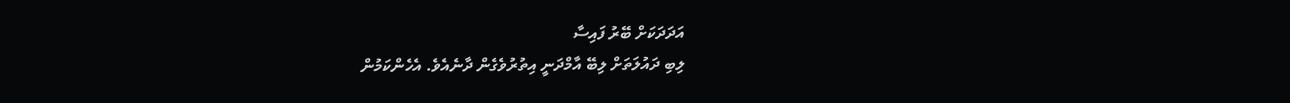އަދަދަކަށް ބޭރު ފައިސާ
ލިބި ދައުލަތަށް ލިބޭ އާމްދަނީ އިތުރުވެގެން ދާނެއެވެ. އެހެންކަމުން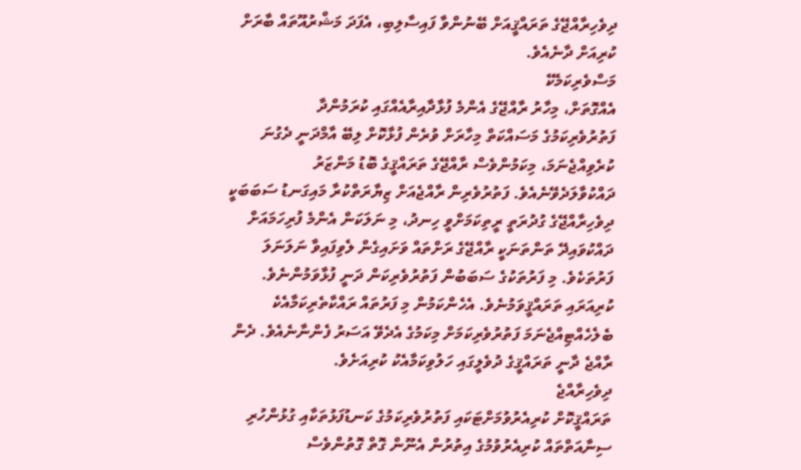ދިވެހިރާއްޖޭގެ ތަރައްޤީއަށް ބޭނުންވާ ފައިސާލިބި، އެފަދަ މަޝްރުއޫތައް ބާރަށް
ކުރިއަށް ދާނެއެވެ.
މަސްވެރިކަމެކޭ
އެއްގޮތަށް، މިހާރު ރާއްޖޭގެ އެންމެ ފުޅާދާއިރާއެއްގައި ކުރަމުންދާ
ފަތުރުވެރިކަމުގެ މަސައްކަތް މިހާރަށް ވުރެން ފުޅާކޮށް ލިބޭ އާމްދަނީ ދެގުނަ
ކުރެވިއްޖެނަމަ، މިކަމުންވެސް ރާއްޖޭގެ ތަރައްޤީގެ ބޮޑު މަންޒަރު
ދައްކުވާލަދެވޭނެއެވެ. ފަތުރުވެރިން ރާއްޖެއަށް ޒިޔާރަތްކުރާ މައިގަނޑު ސަބަބަކީ
ދިވެހިރާއްޖޭގެ ގުދުރަތީ ރީތިކަމަށްވީ ހިނދު، މި ނަލަކަން އެންމެ ފުރިހަމައަށް
ދައްކުވައިދޭ ތަންތަނަކީ ރާއްޖޭގެ ރަށްތައް ވަށައިގެން ލެވިފައިވާ ނަލަނަލަ
ފަރުތަކެވެ. މި ފަރުތަކުގެ ސަބަބުން ފަތުރުވެރިކަން ދަނީ ފުޅާވަމުންނެވެ.
ކުރިއަރައި ތަރައްޤީވަމުނެވެ. އެހެންކަމުން މި ފަރުތައް ރައްކާތެރިކަމާއެކެ
ބެލެހެއްޓިއްޖެނަމަ ފަތުރުވެރިކަމަށް މިކަމުގެ އެދެވޭ އަސަރު ފެންނާނެއެވެ. ދެން
ރާއްޖެ ދާނީ ތަރައްޤީގެ ދުވެލީގައި ހަލުވިކަމާއެކު ކުރިއަށެވެ.
ދިވެހިރާއްޖެ
ތަރައްޤީކޮށް ކުރިއެރުވުމަށްޓަކައި ފަތުރުވެރިކަމުގެ ކަނޑުފަޅުތަކާއި ގުޅުންހުރި
ސިނާއަތްތައް ކުރިއެރުވުމުގެ އިތުރުން އެނޫން ގޮތް ގޮތުންވެސް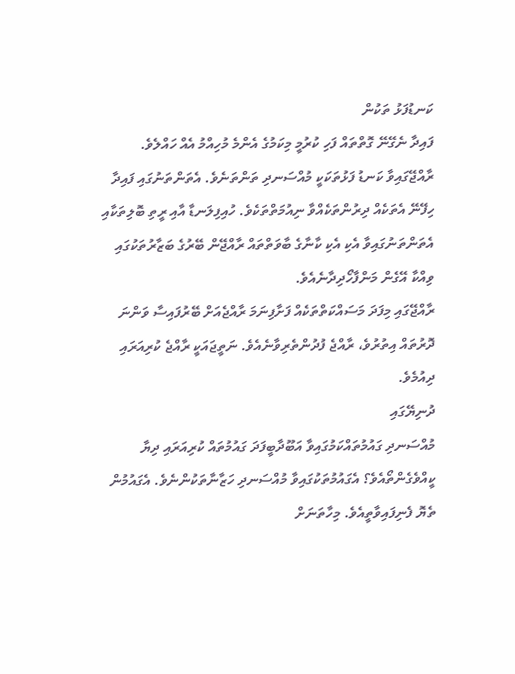ކަނޑުފަޅު ތަކުން
ފައިދާ ނެގޭނޭ ގޮތްތައް ފަހި ކުރުމީ މިކަމުގެ އެންމެ މުހިއްމު އެއް ހައްލެވެ.
ރާއްޖޭގައިވާ ކަނޑު ފަޅުތަކަކީ މުއްސަނދި ތަންތަނެވެ. އެތަންތަނުގައި ފައިދާ
ހިފޭނޭ އެތަކެއް ދިރުންތަކެއްވާ ނިއުމަތްތަކެވެ. ހުއިފިލަނޑާ އާއި ރީތި ބޮލިތަކާއި
އެތަންތަނުގައިވާ އެކި އެކި ކާނާގެ ބާވަތްތައް ރާއްޖޭން ބޭރުގެ ބަޒާރުތަކުގައި ވިއްކާ އޭގެން މަންފާހޯދިދާނެއެވެ.
ރާއްޖޭގައި މިފަދަ މަސައްކަތްތަކެއް ފަށާފިނަމަ ރާއްޖެއަށް ބޭރުފައިސާ ވަންނަ
ދޮރުތައް އިތުރުވެ، ރާއްޖެ ފުދުންތެރިވާނެއެވެ. ނަތީޖައަކީ ރާއްޖެ ކުރިއަރައި
ދިއުމެވެ.
ދުނިޔޭގައި
މުއްސަނދި ގައުމުތައްކަމުގައިވާ އަބޫދާބީފަދަ ގައުމުތައް ކުރިއަރައި ދިޔާ
ކީއްވެގެންތޯއެވެ؟ އެގައުމުތަކުގައިވާ މުއްސަނދި ހަޒާނާތަކުންނެވެ. އެގައުމުން
ތެޔޮ ފެނިފައިވާތީއެވެ. މިހާތަނަށް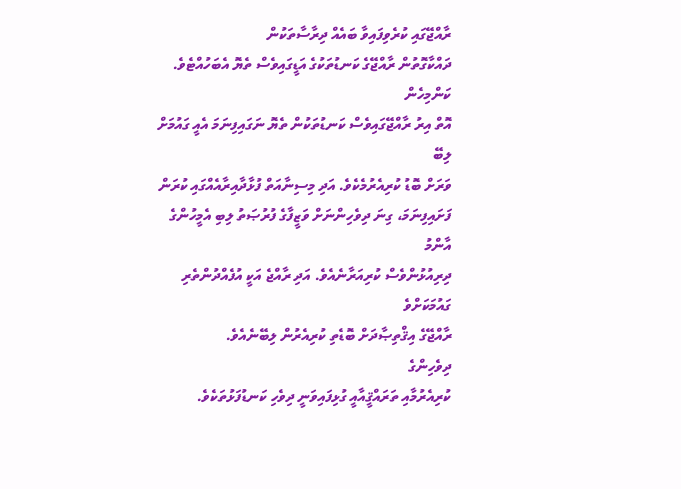ރާއްޖޭގައި ކުރެވިފައިވާ ބައެއް ދިރާސާތަކުން
ދައްކާގޮތުން ރާއްޖޭގެ ކަނޑުތަކުގެ އަޑީގައިވެސް ތެޔޮ އެބަހުއްޓެވެ. ކަންމިހެން
އޮތް އިރު ރާއްޖޭގައިވެސް ކަނޑުތަކުން ތެޔޮ ނަގައިފިނަމަ އެއީ ގައުމަށް ލިބޭ
ވަރަށް ބޮޑު ކުރިއެރުމެކެވެ. އަދި މިސިނާއަތް ފުޅާދާއިރާއެއްގައި ކުރަން
ފަށައިފިނަމަ، ގިނަ ދިވެހިންނަށް ވަޒީފާގެ ފުރުޞަތު ލިބި އެމީހުންގެ އާންމު
ދިރިއުޅުންވެސް ކުރިއަރާނެއެވެ. އަދި ރާއްޖެ އަކީ އުފެއްދުންތެރި ގައުމަކަށްވެ
ރާއްޖޭގެ އިޤްތިޞާދަށް ބޮޑެތި ކުރިއެރުން ލިބޭނެއެވެ.
ދިވެހިންގެ
ކުރިއެރުމާއި ތަރައްޤީއާއީ ގުޅިފައިވަނީ ދިވެހި ކަނޑުފަޅުތަކެވެ.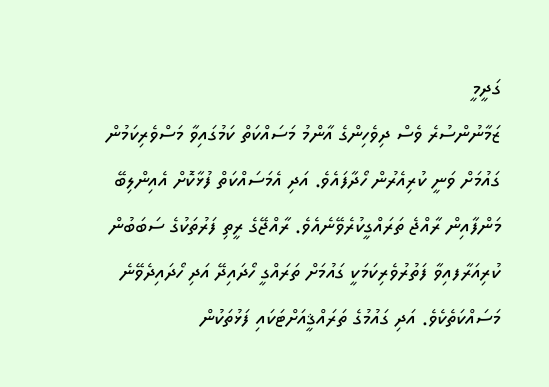ގަދީމީ
ޒަމާނުންސުރެ ވެސް ދިވެހިންގެ އާންމު މަސައްކަތް ކަމުގައިވާ މަސްވެރިކަމުން
ގައުމަށް ވަނީ ކުރިއެރުން ހޯދާފައެވެ. އަދި އެމަސައްކަތް ފުޅާކޮށް އެއިންލިބޭ
މަންފާއިން ރާއްޖެ ތަރައްގީކުރެވޭނެއެވެ. ރާއްޖޭގެ ރީތި ފަރުތަކުގެ ސަބަބުން
ކުރިއަރާފއިވާ ފަތުރުވެރިކަމަކީ ގައުމަށް ތަރައްގީ ހޯދައިދޭ އަދި ހޯދައިދެވޭނެ
މަސައްކަތެކެވެ. އަދި ގައުމުގެ ތަރައްޤީއަށްޓަކައި ފަޅުތަކުން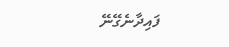ފައިދާނެގޭނޭ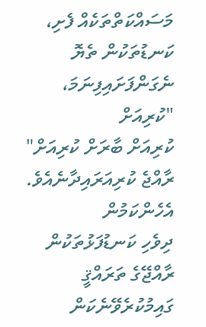މަސައްކަތްތަކެއް ފެށި، ކަނޑުތަކުން ތެޔޮ ނެގަންފަށައިފިނަމަ، "ކުރިއަށް
ކުރިއަށް ބާރަށް ކުރިއަށް" ރާއްޖެ ކުރިއަރައިދާނެއެވެ. އެހެންކަމުން
ދިވެހި ކަނޑުފަޅުތަކުން ރާއްޖޭގެ ތަރައްޤީ ގައިމުކުރެވޭނެކަން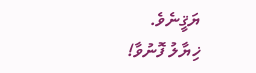ޔަޤީނެވެ.
ޚިޔާލު ފޮނުވާ!